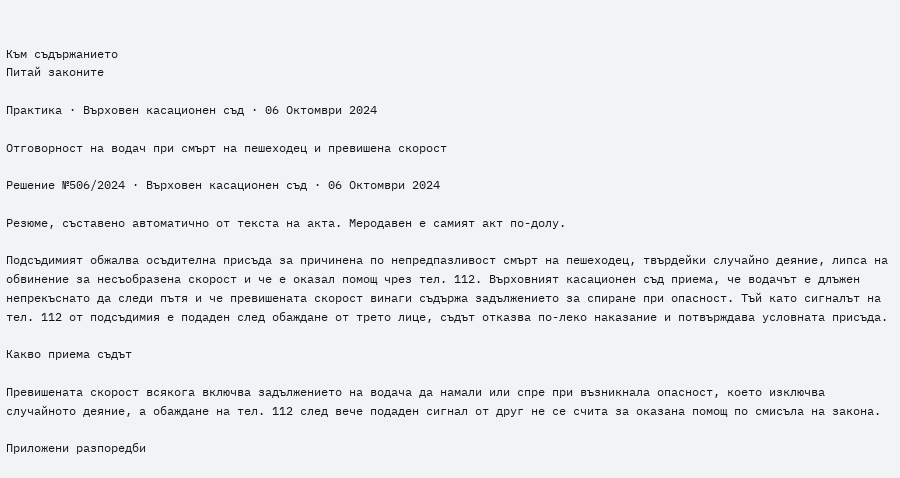Към съдържанието
Питай законите

Практика · Върховен касационен съд · 06 Октомври 2024

Отговорност на водач при смърт на пешеходец и превишена скорост

Решение №506/2024 · Върховен касационен съд · 06 Октомври 2024

Резюме, съставено автоматично от текста на акта. Меродавен е самият акт по-долу.

Подсъдимият обжалва осъдителна присъда за причинена по непредпазливост смърт на пешеходец, твърдейки случайно деяние, липса на обвинение за несъобразена скорост и че е оказал помощ чрез тел. 112. Върховният касационен съд приема, че водачът е длъжен непрекъснато да следи пътя и че превишената скорост винаги съдържа задължението за спиране при опасност. Тъй като сигналът на тел. 112 от подсъдимия е подаден след обаждане от трето лице, съдът отказва по-леко наказание и потвърждава условната присъда.

Какво приема съдът

Превишената скорост всякога включва задължението на водача да намали или спре при възникнала опасност, което изключва случайното деяние, а обаждане на тел. 112 след вече подаден сигнал от друг не се счита за оказана помощ по смисъла на закона.

Приложени разпоредби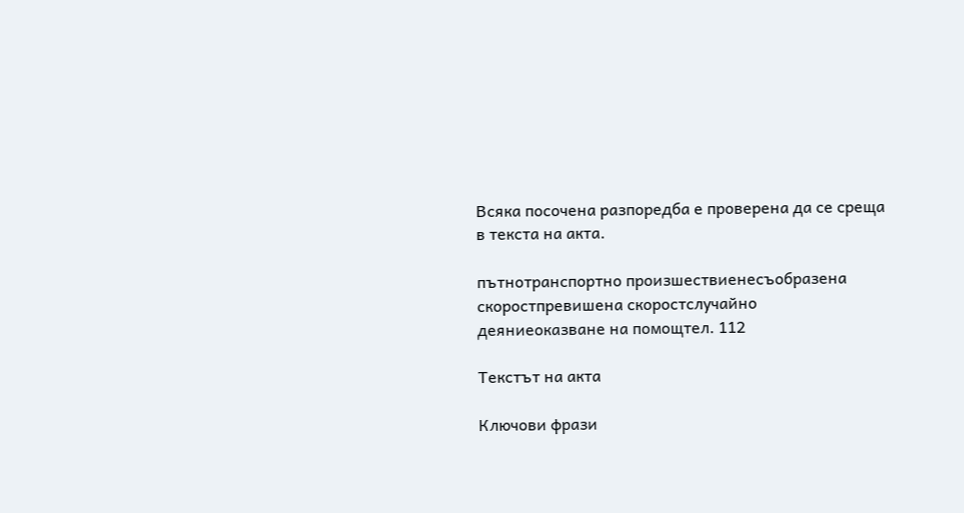Всяка посочена разпоредба е проверена да се среща в текста на акта.

пътнотранспортно произшествиенесъобразена скоростпревишена скоростслучайно деяниеоказване на помощтел. 112

Текстът на акта

Ключови фрази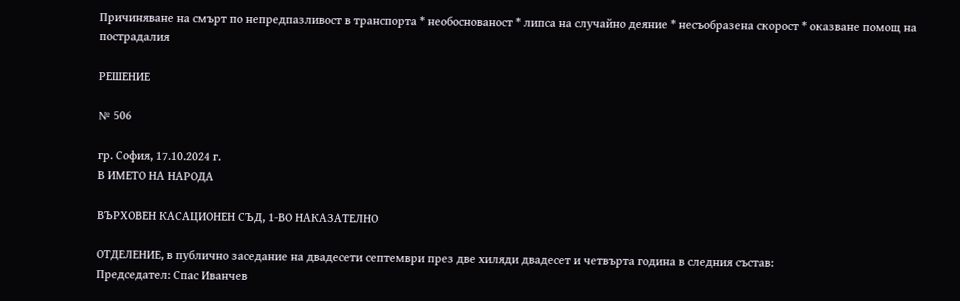Причиняване на смърт по непредпазливост в транспорта * необоснованост * липса на случайно деяние * несъобразена скорост * оказване помощ на пострадалия

РЕШЕНИЕ

№ 506

гр. София, 17.10.2024 г.
В ИМЕТО НА НАРОДА

ВЪРХОВЕН КАСАЦИОНЕН СЪД, 1-ВО НАКАЗАТЕЛНО

ОТДЕЛЕНИЕ, в публично заседание на двадесети септември през две хиляди двадесет и четвърта година в следния състав:
Председател: Спас Иванчев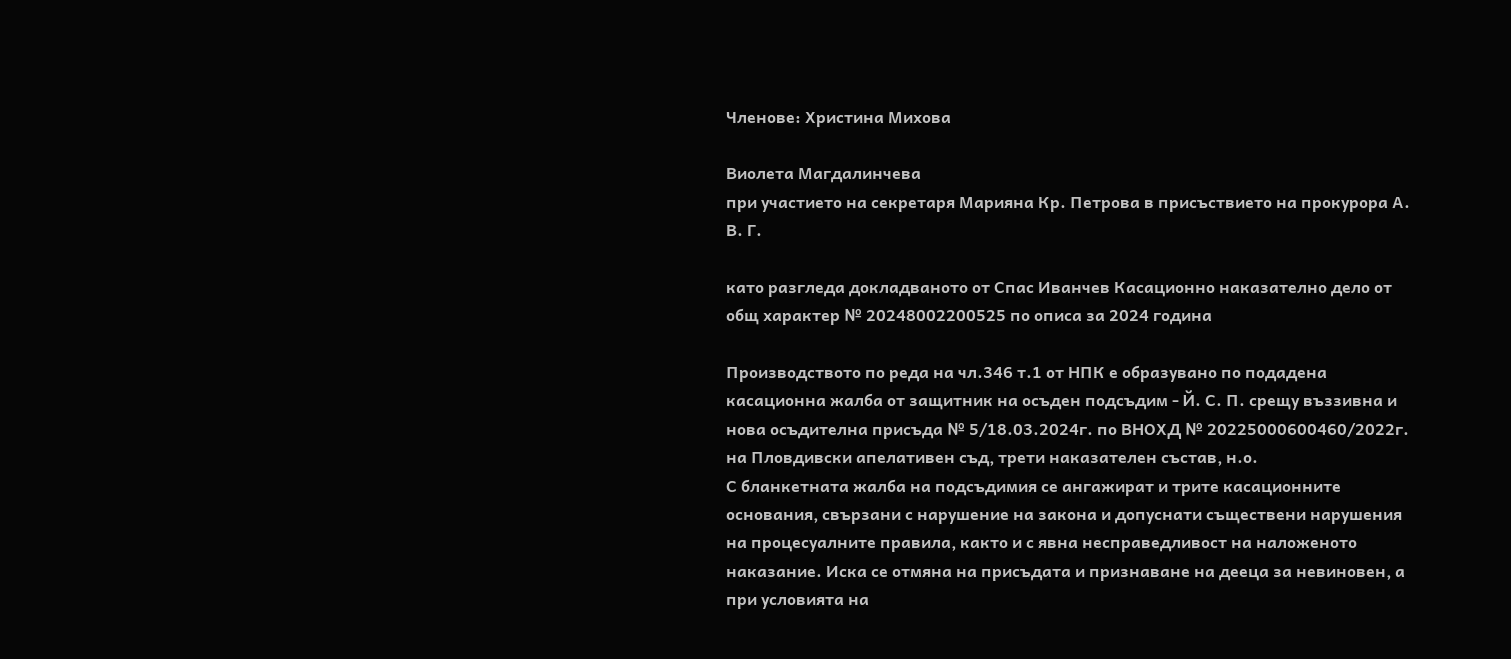Членове: Христина Михова

Виолета Магдалинчева
при участието на секретаря Марияна Кр. Петрова в присъствието на прокурора А. В. Г.

като разгледа докладваното от Спас Иванчев Касационно наказателно дело от общ характер № 20248002200525 по описа за 2024 година

Производството по реда на чл.346 т.1 от НПК е образувано по подадена касационна жалба от защитник на осъден подсъдим - Й. С. П. срещу въззивна и нова осъдителна присъда № 5/18.03.2024г. по ВНОХД № 20225000600460/2022г. на Пловдивски апелативен съд, трети наказателен състав, н.о.
С бланкетната жалба на подсъдимия се ангажират и трите касационните основания, свързани с нарушение на закона и допуснати съществени нарушения на процесуалните правила, както и с явна несправедливост на наложеното наказание. Иска се отмяна на присъдата и признаване на дееца за невиновен, а при условията на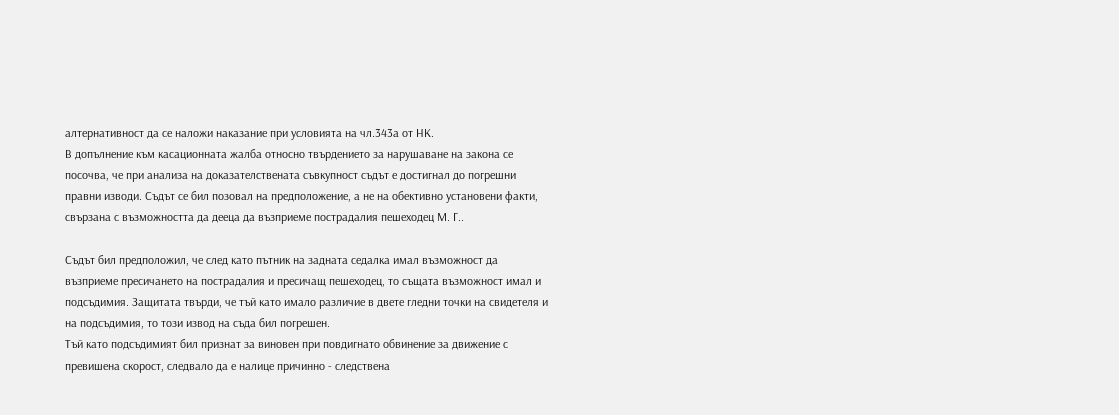алтернативност да се наложи наказание при условията на чл.343а от НК.
В допълнение към касационната жалба относно твърдението за нарушаване на закона се посочва, че при анализа на доказателствената съвкупност съдът е достигнал до погрешни правни изводи. Съдът се бил позовал на предположение, а не на обективно установени факти, свързана с възможността да дееца да възприеме пострадалия пешеходец М. Г..

Съдът бил предположил, че след като пътник на задната седалка имал възможност да възприеме пресичането на пострадалия и пресичащ пешеходец, то същата възможност имал и подсъдимия. Защитата твърди, че тъй като имало различие в двете гледни точки на свидетеля и на подсъдимия, то този извод на съда бил погрешен.
Тъй като подсъдимият бил признат за виновен при повдигнато обвинение за движение с превишена скорост, следвало да е налице причинно - следствена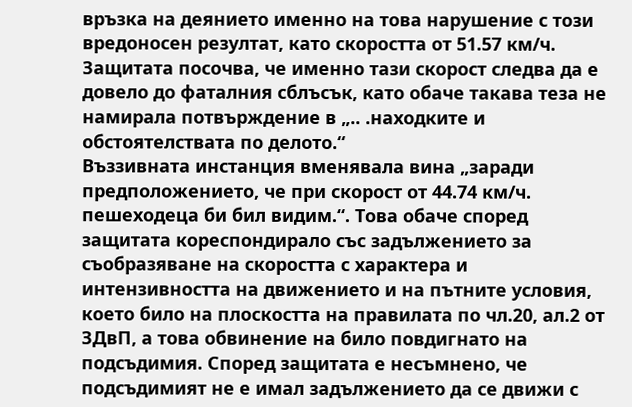връзка на деянието именно на това нарушение с този вредоносен резултат, като скоростта от 51.57 км/ч. Защитата посочва, че именно тази скорост следва да е довело до фаталния сблъсък, като обаче такава теза не намирала потвърждение в „.. .находките и обстоятелствата по делото.“
Въззивната инстанция вменявала вина „заради предположението, че при скорост от 44.74 км/ч. пешеходеца би бил видим.“. Това обаче според защитата кореспондирало със задължението за съобразяване на скоростта с характера и интензивността на движението и на пътните условия, което било на плоскостта на правилата по чл.20, ал.2 от ЗДвП, а това обвинение на било повдигнато на подсъдимия. Според защитата е несъмнено, че подсъдимият не е имал задължението да се движи с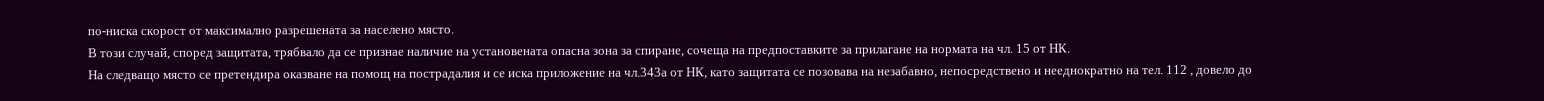по-ниска скорост от максимално разрешената за населено място.
В този случай, според защитата, трябвало да се признае наличие на установената опасна зона за спиране, сочеща на предпоставките за прилагане на нормата на чл. 15 от НК.
На следващо място се претендира оказване на помощ на пострадалия и се иска приложение на чл.343а от НК, като защитата се позовава на незабавно, непосредствено и нееднократно на тел. 112 , довело до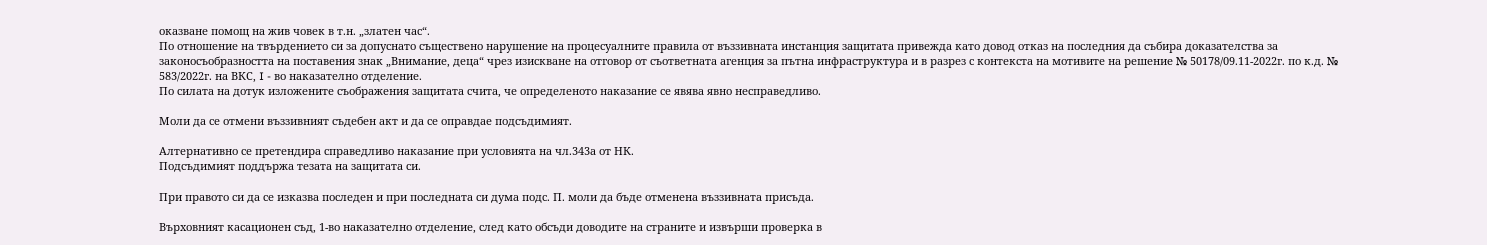оказване помощ на жив човек в т.н. „златен час“.
По отношение на твърдението си за допуснато съществено нарушение на процесуалните правила от въззивната инстанция защитата привежда като довод отказ на последния да събира доказателства за законосъобразността на поставения знак „Внимание, деца“ чрез изискване на отговор от съответната агенция за пътна инфраструктура и в разрез с контекста на мотивите на решение № 50178/09.11-2022г. по к.д. № 583/2022г. на ВКС, I - во наказателно отделение.
По силата на дотук изложените съображения защитата счита, че определеното наказание се явява явно несправедливо.

Моли да се отмени въззивният съдебен акт и да се оправдае подсъдимият.

Алтернативно се претендира справедливо наказание при условията на чл.343а от НК.
Подсъдимият поддържа тезата на защитата си.

При правото си да се изказва последен и при последната си дума подс. П. моли да бъде отменена въззивната присъда.

Върховният касационен съд, 1-во наказателно отделение, след като обсъди доводите на страните и извърши проверка в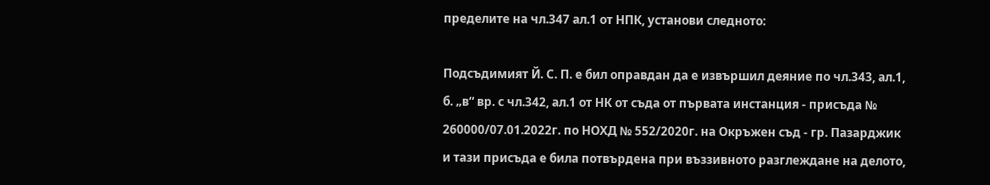пределите на чл.347 ал.1 от НПК, установи следното:

Подсъдимият Й. С. П. е бил оправдан да е извършил деяние по чл.343, ал.1, б. „в“ вр. с чл.342, ал.1 от НК от съда от първата инстанция - присъда № 260000/07.01.2022г. по НОХД № 552/2020г. на Окръжен съд - гр. Пазарджик и тази присъда е била потвърдена при въззивното разглеждане на делото,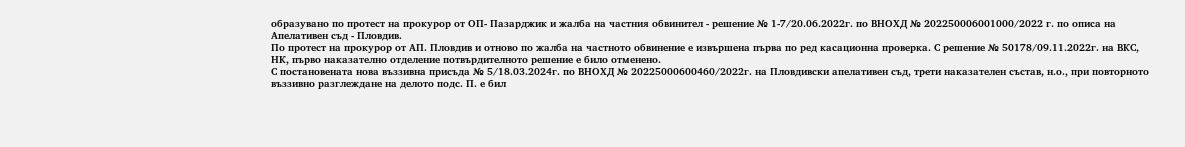образувано по протест на прокурор от ОП- Пазарджик и жалба на частния обвинител - решение № 1-7/20.06.2022г. по ВНОХД № 202250006001000/2022 г. по описа на Апелативен съд - Пловдив.
По протест на прокурор от АП. Пловдив и отново по жалба на частното обвинение е извършена първа по ред касационна проверка. С решение № 50178/09.11.2022г. на ВКС, НК, първо наказателно отделение потвърдителното решение е било отменено.
С постановената нова въззивна присъда № 5/18.03.2024г. по ВНОХД № 20225000600460/2022г. на Пловдивски апелативен съд, трети наказателен състав, н.о., при повторното въззивно разглеждане на делото подс. П. е бил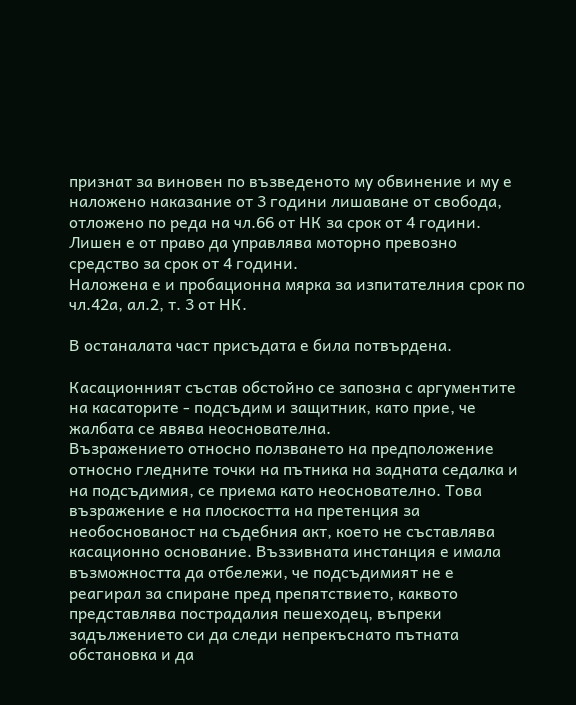признат за виновен по възведеното му обвинение и му е наложено наказание от 3 години лишаване от свобода, отложено по реда на чл.66 от НК за срок от 4 години. Лишен е от право да управлява моторно превозно средство за срок от 4 години.
Наложена е и пробационна мярка за изпитателния срок по чл.42а, ал.2, т. 3 от НК.

В останалата част присъдата е била потвърдена.

Касационният състав обстойно се запозна с аргументите на касаторите - подсъдим и защитник, като прие, че жалбата се явява неоснователна.
Възражението относно ползването на предположение относно гледните точки на пътника на задната седалка и на подсъдимия, се приема като неоснователно. Това възражение е на плоскостта на претенция за необоснованост на съдебния акт, което не съставлява касационно основание. Въззивната инстанция е имала възможността да отбележи, че подсъдимият не е реагирал за спиране пред препятствието, каквото представлява пострадалия пешеходец, въпреки задължението си да следи непрекъснато пътната обстановка и да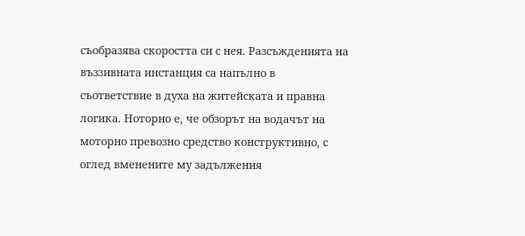съобразява скоростта си с нея. Разсъжденията на въззивната инстанция са напълно в съответствие в духа на житейската и правна логика. Ноторно е, че обзорът на водачът на моторно превозно средство конструктивно, с оглед вменените му задължения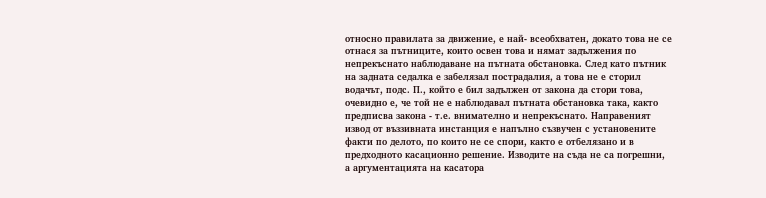относно правилата за движение, е най- всеобхватен, докато това не се отнася за пътниците, които освен това и нямат задължения по непрекъснато наблюдаване на пътната обстановка. След като пътник на задната седалка е забелязал пострадалия, а това не е сторил водачът, подс. П., който е бил задължен от закона да стори това, очевидно е, че той не е наблюдавал пътната обстановка така, както предписва закона - т.е. внимателно и непрекъснато. Направеният извод от въззивната инстанция е напълно съзвучен с установените факти по делото, по които не се спори, както е отбелязано и в предходното касационно решение. Изводите на съда не са погрешни, а аргументацията на касатора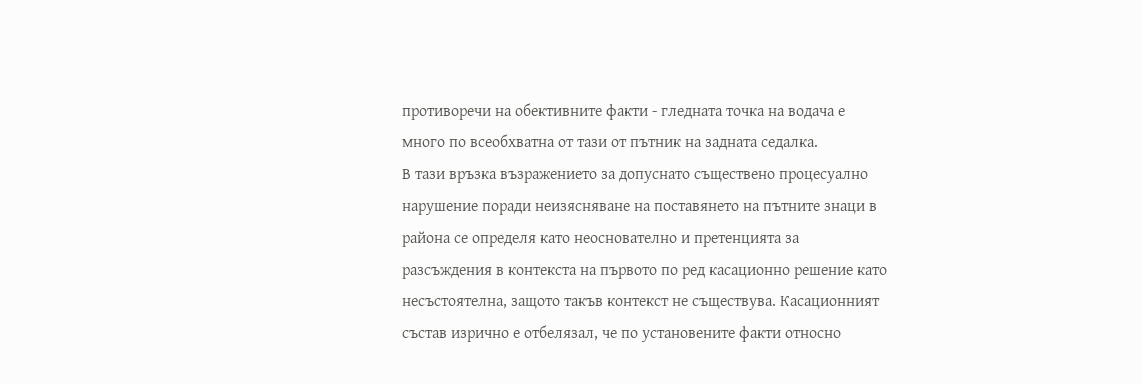противоречи на обективните факти - гледната точка на водача е много по всеобхватна от тази от пътник на задната седалка.
В тази връзка възражението за допуснато съществено процесуално нарушение поради неизясняване на поставянето на пътните знаци в района се определя като неоснователно и претенцията за разсъждения в контекста на първото по ред касационно решение като несъстоятелна, защото такъв контекст не съществува. Касационният състав изрично е отбелязал, че по установените факти относно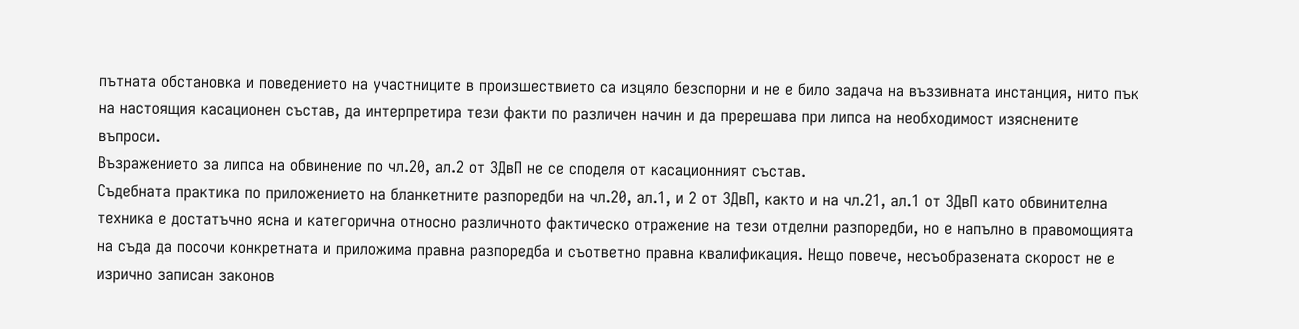пътната обстановка и поведението на участниците в произшествието са изцяло безспорни и не е било задача на въззивната инстанция, нито пък на настоящия касационен състав, да интерпретира тези факти по различен начин и да пререшава при липса на необходимост изяснените въпроси.
Възражението за липса на обвинение по чл.20, ал.2 от ЗДвП не се споделя от касационният състав.
Съдебната практика по приложението на бланкетните разпоредби на чл.20, ал.1, и 2 от ЗДвП, както и на чл.21, ал.1 от ЗДвП като обвинителна техника е достатъчно ясна и категорична относно различното фактическо отражение на тези отделни разпоредби, но е напълно в правомощията на съда да посочи конкретната и приложима правна разпоредба и съответно правна квалификация. Нещо повече, несъобразената скорост не е изрично записан законов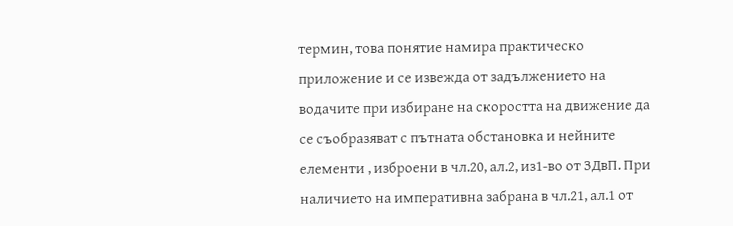термин, това понятие намира практическо приложение и се извежда от задължението на водачите при избиране на скоростта на движение да се съобразяват с пътната обстановка и нейните елементи , изброени в чл.20, ал.2, из1-во от ЗДвП. При наличието на императивна забрана в чл.21, ал.1 от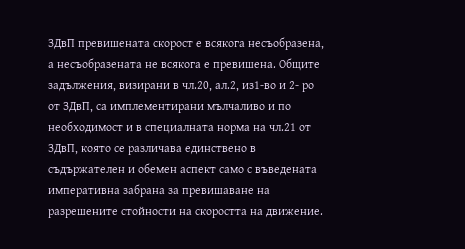ЗДвП превишената скорост е всякога несъобразена, а несъобразената не всякога е превишена. Общите задължения, визирани в чл.20, ал.2, из1-во и 2- ро от ЗДвП, са имплементирани мълчаливо и по необходимост и в специалната норма на чл.21 от ЗДвП, която се различава единствено в съдържателен и обемен аспект само с въведената императивна забрана за превишаване на разрешените стойности на скоростта на движение.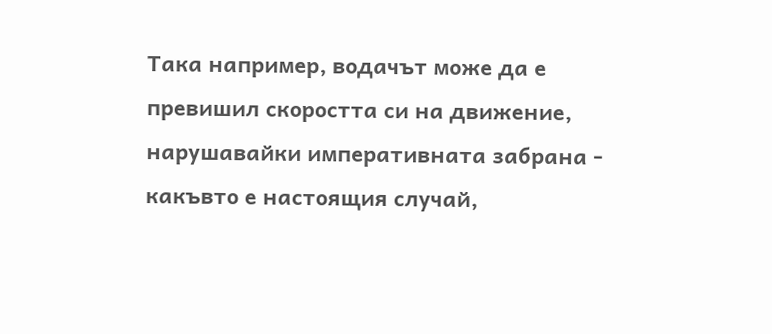Така например, водачът може да е превишил скоростта си на движение, нарушавайки императивната забрана - какъвто е настоящия случай,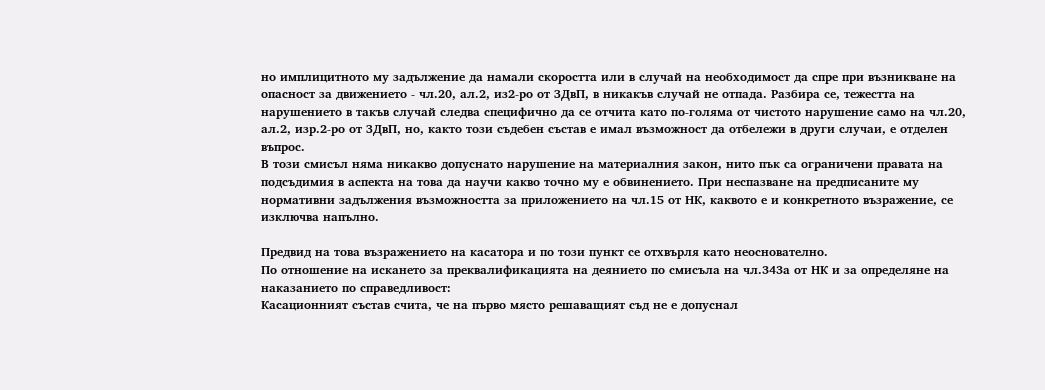но имплицитното му задължение да намали скоростта или в случай на необходимост да спре при възникване на опасност за движението - чл.20, ал.2, из2-ро от ЗДвП, в никакъв случай не отпада. Разбира се, тежестта на нарушението в такъв случай следва специфично да се отчита като по-голяма от чистото нарушение само на чл.20, ал.2, изр.2-ро от ЗДвП, но, както този съдебен състав е имал възможност да отбележи в други случаи, е отделен въпрос.
В този смисъл няма никакво допуснато нарушение на материалния закон, нито пък са ограничени правата на подсъдимия в аспекта на това да научи какво точно му е обвинението. При неспазване на предписаните му нормативни задължения възможността за приложението на чл.15 от НК, каквото е и конкретното възражение, се изключва напълно.

Предвид на това възражението на касатора и по този пункт се отхвърля като неоснователно.
По отношение на искането за преквалификацията на деянието по смисъла на чл.343а от НК и за определяне на наказанието по справедливост:
Касационният състав счита, че на първо място решаващият съд не е допуснал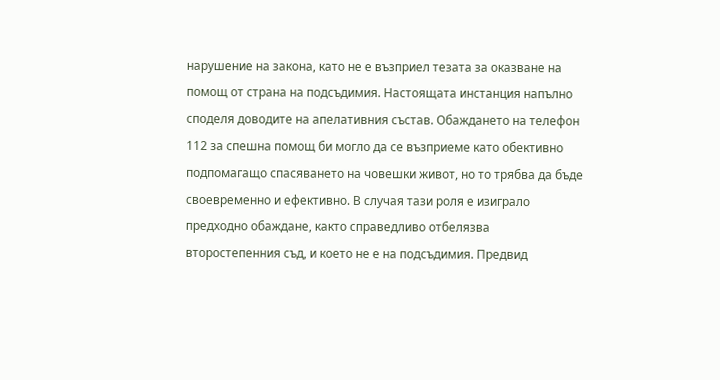нарушение на закона, като не е възприел тезата за оказване на помощ от страна на подсъдимия. Настоящата инстанция напълно споделя доводите на апелативния състав. Обаждането на телефон 112 за спешна помощ би могло да се възприеме като обективно подпомагащо спасяването на човешки живот, но то трябва да бъде своевременно и ефективно. В случая тази роля е изиграло предходно обаждане, както справедливо отбелязва второстепенния съд, и което не е на подсъдимия. Предвид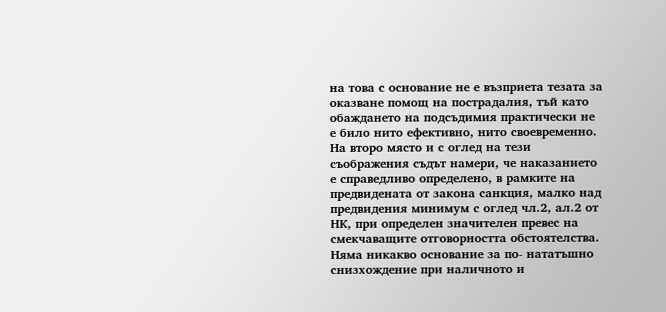на това с основание не е възприета тезата за оказване помощ на пострадалия, тъй като обаждането на подсъдимия практически не е било нито ефективно, нито своевременно.
На второ място и с оглед на тези съображения съдът намери, че наказанието е справедливо определено, в рамките на предвидената от закона санкция, малко над предвидения минимум с оглед чл.2, ал.2 от НК, при определен значителен превес на смекчаващите отговорността обстоятелства. Няма никакво основание за по- нататъшно снизхождение при наличното и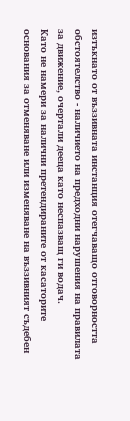изтъкнато от въззивната инстанция отегчаващо отговорността обстоятелство - наличието на предходни нарушения на правилата за движение, очертали дееца като неспазващ ги водач.
Като не намери за налични претендираните от касаторите основания за отменяване или изменяване на въззивният съдебен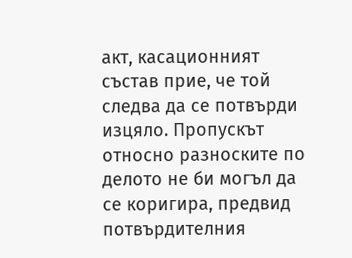акт, касационният състав прие, че той следва да се потвърди изцяло. Пропускът относно разноските по делото не би могъл да се коригира, предвид потвърдителния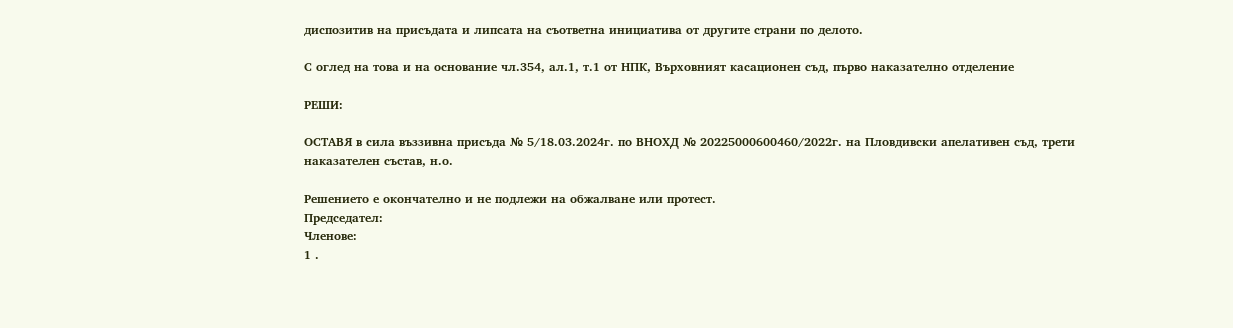диспозитив на присъдата и липсата на съответна инициатива от другите страни по делото.

С оглед на това и на основание чл.354, ал.1, т.1 от НПК, Върховният касационен съд, първо наказателно отделение

РЕШИ:

ОСТАВЯ в сила въззивна присъда № 5/18.03.2024г. по ВНОХД № 20225000600460/2022г. на Пловдивски апелативен съд, трети наказателен състав, н.о.

Решението е окончателно и не подлежи на обжалване или протест.
Председател:
Членове:
1 .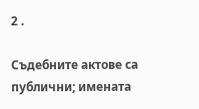2 .

Съдебните актове са публични; имената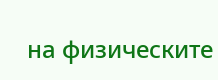на физическите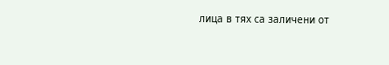лица в тях са заличени от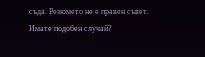съда. Резюмето не е правен съвет. Имате подобен случай?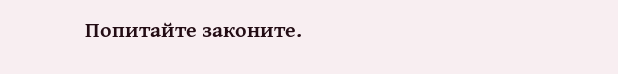Попитайте законите.